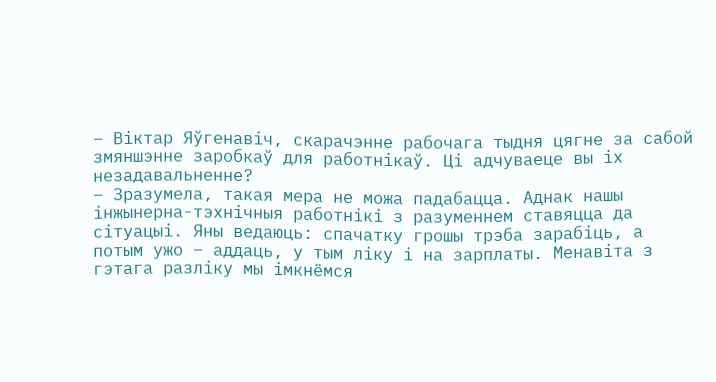– Віктар Яўгенавіч, скарачэнне рабочага тыдня цягне за сабой змяншэнне заробкаў для работнікаў. Ці адчуваеце вы іх незадавальненне?
– Зразумела, такая мера не можа падабацца. Аднак нашы інжынерна-тэхнічныя работнікі з разуменнем ставяцца да сітуацыі. Яны ведаюць: спачатку грошы трэба зарабіць, а потым ужо – аддаць, у тым ліку і на зарплаты. Менавіта з гэтага разліку мы імкнёмся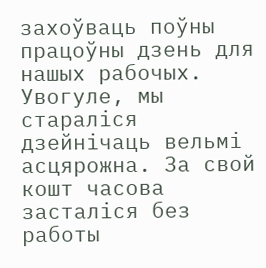захоўваць поўны працоўны дзень для нашых рабочых.
Увогуле, мы стараліся дзейнічаць вельмі асцярожна. За свой кошт часова засталіся без работы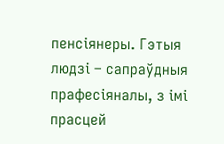пенсіянеры. Гэтыя людзі – сапраўдныя прафесіяналы, з імі прасцей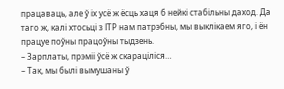працаваць, але ў іх усё ж ёсць хаця б нейкі стабільны даход. Да таго ж, калі хтосьці з ІТР нам патрэбны, мы выклікаем яго, і ён працуе поўны працоўны тыдзень.
– Зарплаты, прэміі ўсё ж скараціліся…
– Так, мы былі вымушаны ў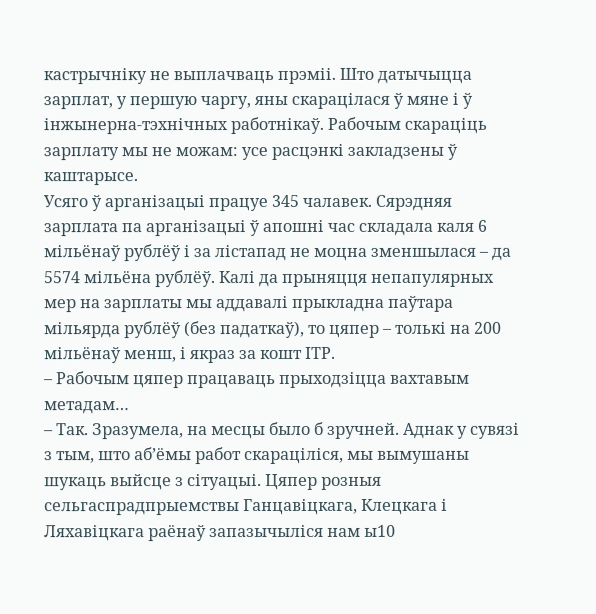кастрычніку не выплачваць прэміі. Што датычыцца зарплат, у першую чаргу, яны скарацілася ў мяне і ў інжынерна-тэхнічных работнікаў. Рабочым скараціць зарплату мы не можам: усе расцэнкі закладзены ў каштарысе.
Усяго ў арганізацыі працуе 345 чалавек. Сярэдняя зарплата па арганізацыі ў апошні час складала каля 6 мільёнаў рублёў і за лістапад не моцна зменшылася – да 5574 мільёна рублёў. Калі да прыняцця непапулярных мер на зарплаты мы аддавалі прыкладна паўтара мільярда рублёў (без падаткаў), то цяпер – толькі на 200 мільёнаў менш, і якраз за кошт ІТР.
– Рабочым цяпер працаваць прыходзіцца вахтавым метадам…
– Так. Зразумела, на месцы было б зручней. Аднак у сувязі з тым, што аб’ёмы работ скараціліся, мы вымушаны шукаць выйсце з сітуацыі. Цяпер розныя сельгаспрадпрыемствы Ганцавіцкага, Клецкага і Ляхавіцкага раёнаў запазычыліся нам ы10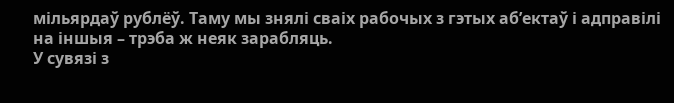мільярдаў рублёў. Таму мы знялі сваіх рабочых з гэтых аб’ектаў і адправілі на іншыя – трэба ж неяк зарабляць.
У сувязі з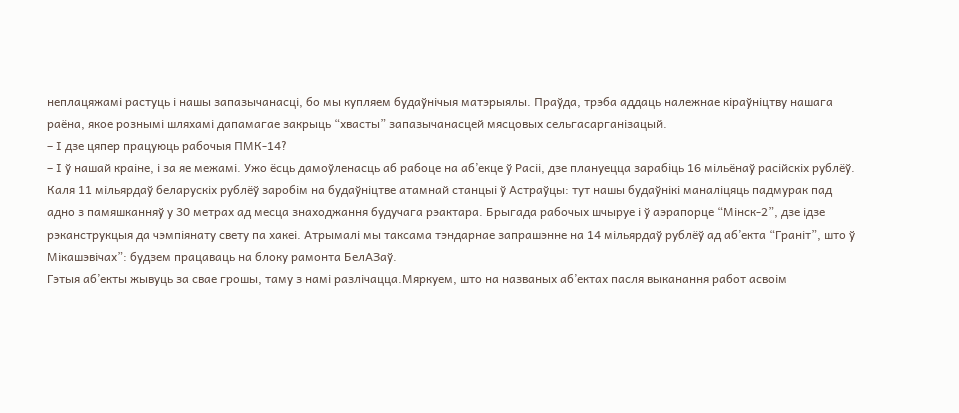неплацяжамі растуць і нашы запазычанасці, бо мы купляем будаўнічыя матэрыялы. Праўда, трэба аддаць належнае кіраўніцтву нашага раёна, якое рознымі шляхамі дапамагае закрыць “хвасты” запазычанасцей мясцовых сельгасарганізацый.
– І дзе цяпер працуюць рабочыя ПМК-14?
– І ў нашай краіне, і за яе межамі. Ужо ёсць дамоўленасць аб рабоце на аб’екце ў Расіі, дзе плануецца зарабіць 16 мільёнаў расійскіх рублёў. Каля 11 мільярдаў беларускіх рублёў заробім на будаўніцтве атамнай станцыі ў Астраўцы: тут нашы будаўнікі маналіцяць падмурак пад адно з памяшканняў у 30 метрах ад месца знаходжання будучага рэактара. Брыгада рабочых шчыруе і ў аэрапорце “Мінск-2”, дзе ідзе рэканструкцыя да чэмпіянату свету па хакеі. Атрымалі мы таксама тэндарнае запрашэнне на 14 мільярдаў рублёў ад аб’екта “Граніт”, што ў Мікашэвічах”: будзем працаваць на блоку рамонта БелАЗаў.
Гэтыя аб’екты жывуць за свае грошы, таму з намі разлічацца.Мяркуем, што на названых аб’ектах пасля выканання работ асвоім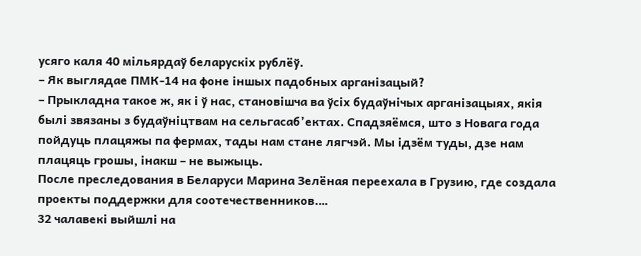усяго каля 40 мільярдаў беларускіх рублёў.
– Як выглядае ПМК-14 на фоне іншых падобных арганізацый?
– Прыкладна такое ж, як і ў нас, становішча ва ўсіх будаўнічых арганізацыях, якія былі звязаны з будаўніцтвам на сельгасаб’ектах. Спадзяёмся, што з Новага года пойдуць плацяжы па фермах, тады нам стане лягчэй. Мы ідзём туды, дзе нам плацяць грошы, інакш – не выжыць.
После преследования в Беларуси Марина Зелёная переехала в Грузию, где создала проекты поддержки для соотечественников.…
32 чалавекі выйшлі на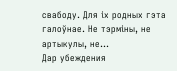свабоду. Для іх родных гэта галоўнае. Не тэрміны, не артыкулы, не…
Дар убеждения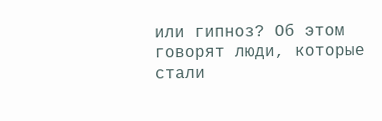или гипноз? Об этом говорят люди, которые стали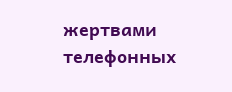жертвами телефонных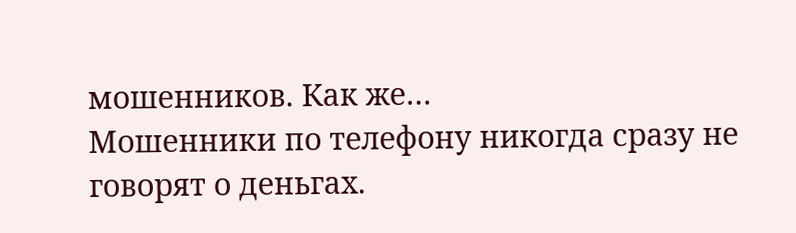мошенников. Как же…
Мошенники по телефону никогда сразу не говорят о деньгах.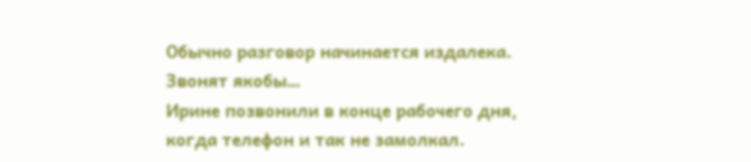Обычно разговор начинается издалека. Звонят якобы…
Ирине позвонили в конце рабочего дня, когда телефон и так не замолкал.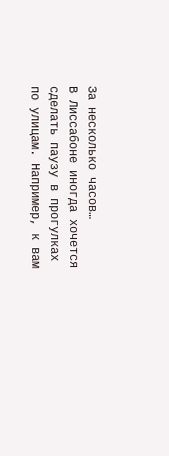За несколько часов…
В Лиссабоне иногда хочется сделать паузу в прогулках по улицам. Например, к вам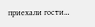приехали гости…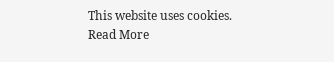This website uses cookies.
Read More